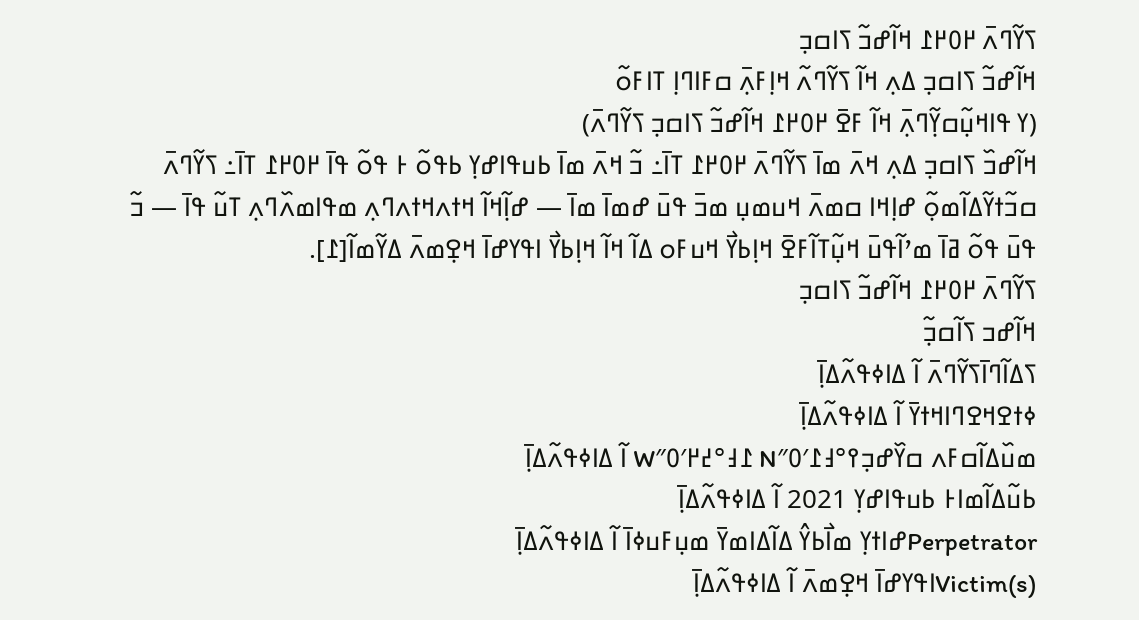ߖߌ߬ߣߍ߫ ߂߀߂߁ ߞߊ߬ߝߏ߬ ߖߊߛߏ߲
ߞߊ߬ߝߏ߬ ߖߊߛߏ߲ ߡߍ߲ ߞߊ߬ ߖߌ߬ߣߍ߬ ߞߊ߲ߓߍ߲߫ ߛߓߊߣߊ߲ ߠߊߓߋ߬
(ߌ ߟߊߞߎ߲߬ߛߌ߲߬ߣߍ߲߫ ߞߊ߬ ߓߐ߫ ߂߀߂߁ ߞߊ߬ߝߏ߬ ߖߊߛߏ߲ ߖߌ߬ߣߍ߫)
ߞߊ߬ߝߏ߰ ߖߊߛߏ߲ ߡߍ߲ ߞߍ߫ ߘߊ߫ ߖߌ߬ߣߍ߫ ߂߀߂߁ ߠߊ߫߸ ߏ߬ ߞߍ߫ ߘߊ߫ ߕߎߟߊߝߌ߲ ߕߟߋ߬ ߅ ߟߋ߬ ߟߊ߫ ߂߀߂߁ ߠߊ߫߸ ߖߌ߬ߣߍ߫ ߛߏ߬ߙߌ߬ߡߊ߬ߘߋ߲߬ ߝߊ߲ߞߊ ߛߘߍ߫ ߞߎߘߎ߲ ߘߏ߫ ߟߎ߫ ߝߘߊ߫ ߘߊ߫ — ߝߊ߲߬ߞߊ߬ ߞߙߍߞߙߍߣߍ߲ ߘߟߊߘߍ߰ߣߍ߲ ߠߎ߬ ߟߊ߫ — ߏ߬ ߟߎ߫ ߟߋ߬ ߥߊ߫ ߘߴߊ߬ߟߎ߫ ߞߎ߲߬ߠߊ߬ߓߐ߫ ߞߊ߲ߕߌ߯ ߞߎߓߋ ߡߊ߬ ߞߊ߬ ߞߊ߲ߕߌ߯ ߊߟߌߝߊ߫ ߞߐ߲ߘߍ߫ ߡߌ߬ߘߊ߬[߁].
ߖߌ߬ߣߍ߫ ߂߀߂߁ ߞߊ߬ߝߏ߬ ߖߊߛߏ߲
ߞߊ߬ߝߏ ߖߊ߬ߛߏ߲߬
ߖߡߊ߬ߣߊ߫ߖߌ߬ߣߍ߫ ߊ߬ ߡߊߦߟߍ߬ߡߊ߲߫
ߦߙߐߞߐߣߊߞߙߌ߫ ߊ߬ ߡߊߦߟߍ߬ߡߊ߲߫
ߘߎ߰ߡߊ߬ߛߓߍ ߛߌ߰ߝߏ߲߉°߃߁′߀″N ߁߃°߄߂′߀″W ߊ߬ ߡߊߦߟߍ߬ߡߊ߲߫
ߕߎ߬ߡߊ߬ߘߊ߅ ߕߎߟߊߝߌ߲ 2021 ߊ߬ ߡߊߦߟߍ߬ߡߊ߲߫
Perpetratorߝߊߙߌ߲ ߘߊ߯ߕߌ߮ ߡߊ߬ߡߊߘߌ߫ ߘߎ߲ߓߎߦߊ߫ ߊ߬ ߡߊߦߟߍ߬ߡߊ߲߫
Victim(s)ߊߟߌߝߊ߫ ߞߐ߲ߘߍ߫ ߊ߬ ߡߊߦߟߍ߬ߡߊ߲߫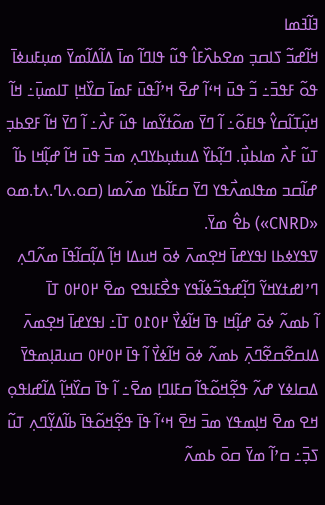ߔߊ߬ߔߘߊ
ߞߊ߬ߝߏ߬ ߖߊߛߏ߲ ߘߐߕߍ߰ߓߊ߮ ߟߎ߬ ߟߊߣߊ߬ ߘߊ߫ ߡߊ߬ߡߊ߬ߘߌ߫ ߘߎ߲ߓߎߦߊ߫ ߟߋ߬ ߓߟߏ߫߸ ߏ߬ ߟߎ߫ ߞߵߊ߬ ߝߐ߫ ߞߴߊ߬ߟߎ߫ ߓߘߊ߫ ߛߌ߰ߞߊ߲ ߠߊߘߎ߲߫߸ ߞߊ߬ ߞߎ߲߬ߠߊ߬ߛߌ߮ ߟߊߓߋ߬߸ ߊ߬ ߣߌ߫ ߘߋ߬ߙߌ߬ߘߊ ߟߎ߬ ߓߍ߯߸ ߊ߬ ߣߌ߫ ߞߊ߬ ߓߐߕߏ߲ ߠߎ߬ ߓߍ߯ ߘߊߕߎ߲߯. ߣߊ߲߬ߕߌ߰ ߡߎߙߎ߲ߕߌߣߍ߲ ߘߏ߫ ߟߎ߫ ߞߊ߬ ߝߊ߲߬ߞߊ ߕߊ߬ ߝߊ߬ߛߏ ߘߟߊߘߍ߯ߟߌ ߣߌ߫ ߛߓߊ߬ߕߌ ߘߍ߬ߘߊ (ߛߋ.ߍߣ.ߍߙ.ߘߋ «CNRD») ߕߐ߮ ߘߌ߫.
ߜߟߌߦߕߊ ߊߟߌߝߊ߫ ߞߐ߲ߘߍ߫ ߦߋ߫ ߞߎߡߊ ߞߊ߲߬ ߡߊ߲߬ߛߊ߬ߟߊ߫ ߘߍ߬ߣߍ߲ ߣߴߊߝߙߌߞߌ߬ ߣߊ߲߬ߝߟߏ߬ߦߊ߬ߟߌ ߟߐ߯ߓߊߟߐ ߘߐ߫ ߂߀߂߀ ߠߊ߫
ߊ߬ ߕߘߍ߬ ߦߋ߫ ߝߊ߲߬ߞߊ ߟߊ߫ ߞߊ߬ߦߌ߯ ߂߀߁߀ ߠߊ߫߸ ߊߟߌߝߊ߫ ߞߐ߲ߘߍ߫ ߡߊߛߐ߬ߛߐ߬ߣߍ߲߫ ߕߘߍ߬ ߦߋ߫ ߞߊ߬ߦߌ߯ ߊ߬ ߟߊ߫ ߂߀߂߀ ߛߎߥߊ߲ߘߟߌ߫ ߡߛߊߦߌ ߝߍ߬ ߟߐ߲߬ߞߋ߬ߟߊ߬ ߛߓߊߣߊ߲ ߘߐ߫߸ ߊ߬ ߟߊ߫ ߛߌ߰ߞߊ߲߬ ߡߊ߬ߝߊߟߋ߲ ߞߐ ߘߐ߫ ߞߊ߲ߘߟߌ ߘߏ߫ ߞߐ߫ ߞߵߊ߬ ߟߊ߫ ߟߐ߲߬ߞߋ߬ߟߊ߫ ߕߊ߬ߡߌ߲߬ߣߍ߲ ߠߎ߬ ߖߏ߲߫߸ ߛߴߊ߬ ߘߌ߫ ߛߋ߫ ߕߘߍ߬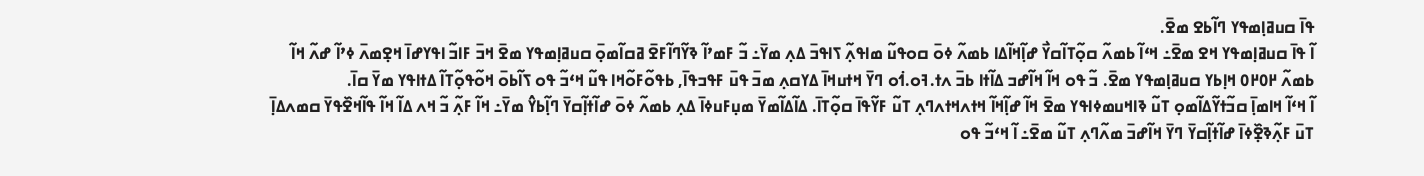ߟߊ߫ ߛߎߥߊ߲ߘߟߌ ߣߊ߬ߕߐ ߘߐ߫.
ߊ߬ ߟߊ߫ ߛߎߥߊ߲ߘߟߌ ߞߐ ߘߐ߫߸ ߞߵߊ߬ ߕߘߍ߬ ߛߋ߲߬ߠߊ߬ߛߌ߯ ߝߊ߲߬ߞߊ߬ߡߊ ߕߘߍ߬ ߦߋ߫ ߛߋߟߎ߬ ߘߊߟߍ߲߬ ߖߊߟߏ߫ ߡߍ߲ ߘߌ߫߸ ߏ߬ ߓߘߴߊ߬ ߢߌ߬ߣߊ߬ߓߐ߫ ߥߛߊ߬ߘߋ߲߫ ߛߎߥߊ߲ߘߟߌ ߘߐ߫ ߞߏ߫ ߓߊߏ߬ ߊߟߌߝߊ߫ ߞߐ߲ߘߍ߫ ߦߴߊ߬ ߝߍ߬ ߞߊ߬ ߕߘߍ߬ ߂߀߂߀ ߞߊ߲ߕߌ ߛߎߥߊ߲ߘߟߌ ߘߐ߫. ߏ߬ ߟߋ ߞߊ߬ ߞߊ߬ߝߏ ߡߊ߬ߙߊ ߕߏ߫ ߍߙ.ߔߋ.ߗ߭ߋ ߣߌ߫ ߞߙߎߞߊ߫ ߡߌߛߍ߲ ߘߏ߫ ߟߎ߫ ߓߟߏߟߊ߫, ߕߟߋ߬ߓߋ߬ߞߊ ߟߎ߬ ߞߵߏ߬ ߟߋ ߖߊ߬ߕߋ߫ ߞߋ߬ߟߋ߲߬ߠߊ߬ ߡߙߊߟߌ ߘߌ߫ ߛߊ߫.
ߊ߬ ߞߵߊ߬ ߞߊߘߊ߲߫ ߛߏ߬ߙߌ߬ߡߊ߬ߘߋ߲ ߠߎ߬ ߢߊߞߎߘߦߊߟߌ ߘߐ߫ ߞߊ߬ ߝߊ߲߬ߞߊ߬ ߞߙߍߞߙߍߣߍ߲ ߠߎ߬ ߓߌ߬ߟߊ߫ ߛߋ߲߬ߠߊ߫. ߡߊ߬ߡߊ߬ߘߌ߫ ߘߎ߲ߓߎߦߊ߫ ߡߍ߲ ߕߘߍ߬ ߦߋ߫ ߝߊ߬ߙߊ߲߬ߛߌ߫ ߣߊ߲߬ߕߌ߮ ߘߌ߫߸ ߞߊ߬ ߓߍ߲߬ ߏ߬ ߞߍ ߡߊ߬ ߞߊ߬ ߟߊ߬ߞߐ߰ߟߌ߫ ߛߘߍߡߊ߲߫ ߠߎ߫ ߓߍ߲߬ߢߐ߲߰ߦߊ߫ ߝߊ߬ߙߊ߲߬ߛߌ߫ ߣߌ߫ ߞߊ߬ߝߏ߫ ߘߍ߬ߣߍ߲ ߠߎ߬ ߘߐ߫߸ ߊ߬ ߞߵߏ߬ ߟߋ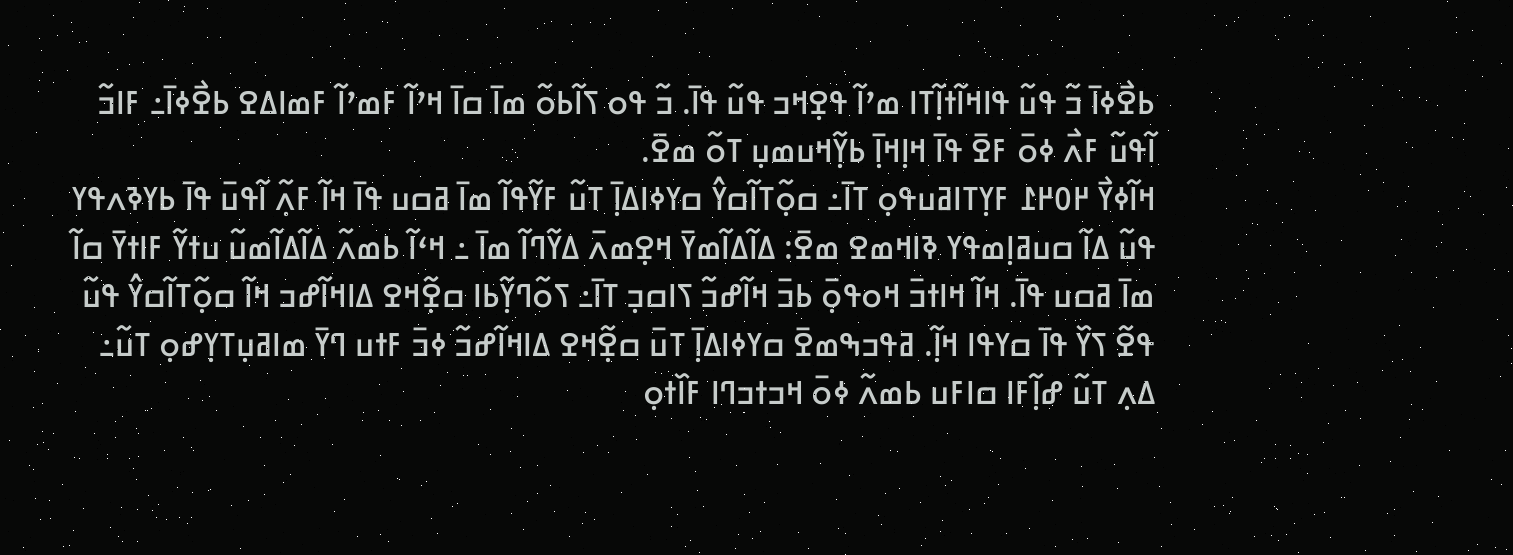ߕߐ߯ߦߊ߫ ߏ߬ ߟߎ߬ ߟߊߞߊ߬ߙߊ߲߬ߠߊ ߘߴߊ߬ ߟߐ߲ߞߏ ߟߎ߬ ߟߊ߫. ߏ߬ ߟߋ ߖߊ߬ߕߋ߬ ߘߊ߫ ߛߊ߫ ߞߴߊ߬ ߓߘߴߊ߬ ߓߘߊߡߐ ߕߐ߯ߦߊ߫߸ ߓߊߏ߬ ߊ߬ߟߎ߬ ߓߍ߯ ߦߋ߫ ߓߐ߫ ߟߊ߫ ߞߊ߲ߞߊ߲߫ ߕߌ߲߬ߞߎߘߎ߲ ߠߋ߬ ߘߐ߫.
ߞߊ߬ߦߌ߯ ߂߀߂߁ ߓߌ߲ߠߊߥߎߟߋ߲ ߠߊ߫߸ ߛߋ߲߬ߠߊ߬ߛߌ߮ ߛߌߦߊߡߊ߲߫ ߠߎ߬ ߓߌ߬ߟߊ߬ ߘߊ߫ ߥߛߎ ߟߊ߫ ߞߊ߬ ߓߍ߲߬ ߊ߬ߟߎ߫ ߟߊ߫ ߕߌߢߍߟߌ ߟߎ߬ ߡߊ߬ ߛߎߥߊ߲ߘߟߌ ߢߊߞߘߐ ߘߐ߫: ߡߊ߬ߡߊ߬ߘߌ߫ ߞߐ߲ߘߍ߫ ߡߌ߬ߣߊ߬ ߘߊ߫ ߸ ߞߵߊ߬ ߕߘߍ߬ ߡߊ߬ߡߊ߬ߘߎ߬ ߎߙߌ߬ ߓߊߙߌ߫ ߛߊ߬ ߘߊ߫ ߥߛߎ ߟߊ߫. ߞߊ߬ ߞߊߙߏ߫ ߞߋߟߋ߲߫ ߕߏ߫ ߞߊ߬ߝߏ߬ ߖߊߛߏ߲ ߠߊ߫߸ ߖߋ߬ߣߌ߲߬ߕߊ ߛߐ߲߬ߞߐ ߡߊߞߊ߬ߝߏ ߞߊ߬ ߛߋ߲߬ߠߊ߬ߛߌ߮ ߟߎ߬ ߟߐ߬ ߖߌ߰ ߟߊ߫ ߛߌߟߊ ߞߊ߲߬. ߥߟߏߒߘߐ߫ ߛߌߦߊߡߊ߲߫ ߠߎ߫ ߛߐ߲߬ߞߐ ߡߊߞߊ߬ߝߏ߬ ߦߏ߫ ߓߙߎ ߣߌ߫ ߘߊߥߎ߲ߠߌ߲ߝߋ߲ ߠߎ߬߸ ߡߍ߲ ߠߎ߬ ߝߊ߲߬ߓߊ ߛߊߓߎ ߕߘߍ߬ ߦߋ߫ ߞߏߙߏߣߊ ߓߊ߰ߙߋ߲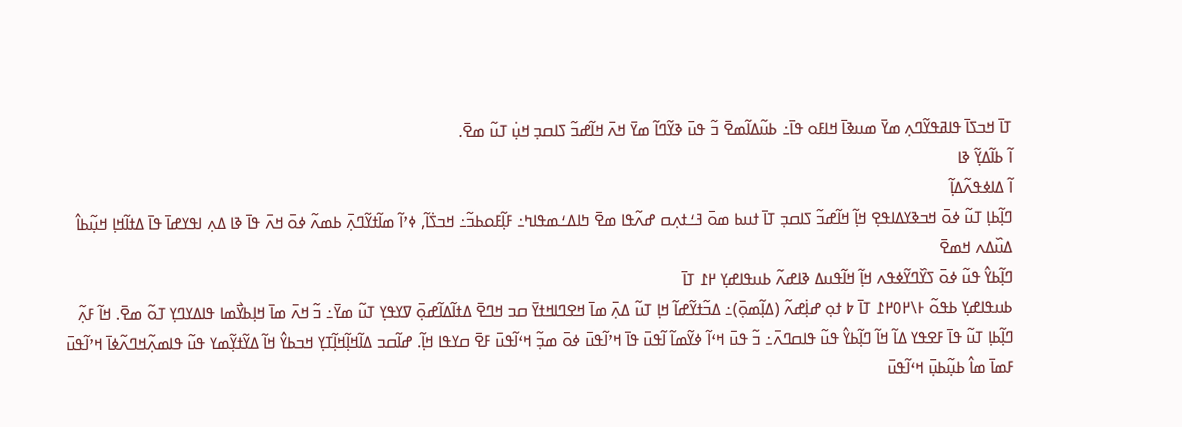ߠߊ߫ ߞߏߖߊ߫ ߟߊߥߟߌ߬ߣߍ߲ ߘߌ߫ ߘߎߢߊ߫ ߞߊߓߋ ߟߊ߫߸ ߕߎ߬ߡߊ߬ߘߐ߫ ߏ߬ ߟߎ߫ ߢߌ߬ߣߊ߬ ߘߌ߫ ߞߍ߫ ߞߊ߬ߝߏ߬ ߖߊߛߏ߲ ߞߎ߲߭ ߠߎ߬ ߘߐ߫.
ߊ߬ ߕߊ߬ߡߌ߲߬ ߢߊ
ߊ߬ ߡߊߦߟߍ߬ߡߊ߲߬
ߣߊ߲߬ߕߊ߲ ߠߎ߬ ߦߋ߫ ߞߏߢߌߡߊߟߐ߲ ߞߊ߲߬ ߞߊ߬ߝߏ߬ ߖߊߛߏ߲ ߠߊ߫ ߙߎߕ ߘߋ߫ ߔߑߙߍ߲ߛ ߝߍ߬ߟߊ ߘߐ߫ ߤߊߡߑߘߟߊߤ߸ ߓߊ߲߬ߓߋߕߏ߬߸ ߞߏߖ߭ߊ߬, ߦߴߊ߬ ߘߊ߬ߙߌ߬ߣߍ߲߫ ߕߘߍ߬ ߦߋ߫ ߞߍ߫ ߟߊ߫ ߢߊ ߡߍ߲ ߊߟߌߝߊ߫ ߟߊ߫ ߡߙߊ߬ߞߊ߲ ߞߎ߲߬ߕߊ߮ ߡߎ߰ߡߍ ߞߘߐ߫
ߣߊ߲߬ߕߌ߮ ߟߎ߬ ߦߋ߫ ߖߌ߰ߣߌ߬ߦߟߍ ߞߊ߲߬ ߞߊ߬ߟߎߡ ߢߊߝߍ߬ ߕߎߟߊߝߌ߲ ߂߁ ߠߊ߫
ߕߎߟߊߝߌ߲ ߕߟߋ߬ ߅\߂߀߂߁ ߠߊ߫ ߈ ߙߋ߲ ߝߊ߲߭ߝߍ߬ (ߡߊ߲߬ߘߋ߲߫)߸ ߡߏ߬ߙߌ߬ߝߊ߬ ߞߊ߲ ߠߎ߬ ߡߍ߲߫ ߘߊ߫ ߞߐߣߊߞߙߌ߫ ߛߏ ߞߣߐ߫ ߡߙߊ߬ߡߊ߬ߝߋ߲߫ ߜߌߟߌ߲ ߠߎ߬ ߘߌ߫߸ ߏ߬ ߞߍ߫ ߘߊ߫ ߞߊ߲ߕߌ߯ߘߊ ߟߊߡߌߣߌ߲ ߠߋ߬ ߘߐ߫. ߞߊ߬ ߓߍ߲߬ ߣߊ߲߬ߕߊ߲ ߠߎ߬ ߟߊ߫ ߓߐߟߌ ߡߊ߬ ߞߊ߬ ߣߊ߲߬ߕߌ߮ ߟߎ߬ ߟߊߛߣߍ߫߸ ߏ߬ ߟߎ߫ ߞߵߊ߬ ߦߌ߬ߘߊ߬ ߊ߬ߟߎ߫ ߟߊ߫ ߞߴߊ߬ߟߎ߫ ߦߋ߫ ߘߏ߲߬ ߞߵߊ߬ߟߎ߫ ߓߐ߫ ߛߌߟߊ ߞߊ߲߬. ߝߊ߬ߛߏ ߡߊ߬ߞߊ߲߬ߞߊ߲߬ߠߌ߲ ߞߏߕߌ߮ ߞߊ߬ ߡߌ߬ߙߌ߲߬ߘߌ ߟߎ߬ ߟߊߘߍ߲߬ߞߣߍ߬ߦߊ߫ ߞߴߊ߬ߟߎ߫ ߓߘߊ߫ ߘߊ߮ ߕߎ߲߬ߕߎ߲߫ ߞߵߊ߬ߟߎ߫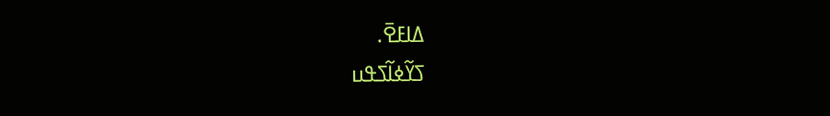ߡߊߓߐ߫.
ߖߌ߬ߦߊ߬ߖߟߎ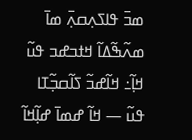ߘߏ߫ ߟߊߖߍ߲ߛߍ߲߫ ߘߊ߫ ߘߍ߬ߒ߬ߡߊ߬ ߞߙߏߝߏ ߟߎ߬ ߞߊ߲߬߸ ߞߊ߬ߝߏ߬ ߖߊ߬ߛߏ߲߬ߠߊ ߟߎ߬ — ߞߊ߬ ߝߘߊ߫ ߝߊ߲߬ߞߊ߬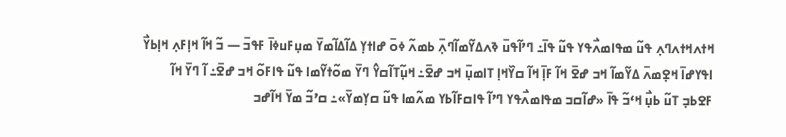ߞߙߍߞߙߍߣߍ߲ ߟߎ߬ ߘߟߊߘߍ߯ߟߌ ߟߎ߬ ߟߊ߫߸ ߣߴߊ߬ߟߎ߫ ߢߍߡߌ߬ߘߊ߬ߣߍ߲߫ ߕߘߍ߬ ߦߋ߫ ߝߊߙߌ߲ ߡߊ߬ߡߊ߬ߘߌ߫ ߘߎ߲ߓߎߦߊ߫ ߓߟߏ߫ — ߏ߬ ߞߊ߬ ߞߊ߲ߓߍ߲ ߞߊ߲ߕߌ߯ ߊߟߌߝߊ߫ ߞߐ߲ߘߍ߫ ߡߌ߬ߘߊ߬ ߞߏ ߝߐ߫ ߞߊ߬ ߓߊ߲߫ ߞߊ߬ ߛߌ߰ߞߊ߲ ߠߊߘߎ߲߫ ߞߏ ߝߐ߫߸ ߞߎ߲߬ߠߊ߬ߛߌ߮ ߣߌ߫ ߘߋ߬ߙߌ߬ߘߊ ߟߎ߬ ߟߊߓߋ߬ ߞߏ ߝߐ߫߸ ߊ߬ ߣߌ߫ ߞߊ߬ ߓߐߕߏ߲ ߠߎ߬ ߕߎ߲߯ ߞߵߏ߬ ߟߊ߫ «ߝߊ߬ߛߏ ߘߟߊߘߍ߯ߟߌ ߣߴߊ߬ ߟߊߛߓߊ߬ߕߌ ߘߍ߬ߘߊ ߟߎ߬ ߛߌ߲ߘߌ߫»߸ ߛߴߏ߬ ߘߌ߫ ߞߊ߬ߝߏ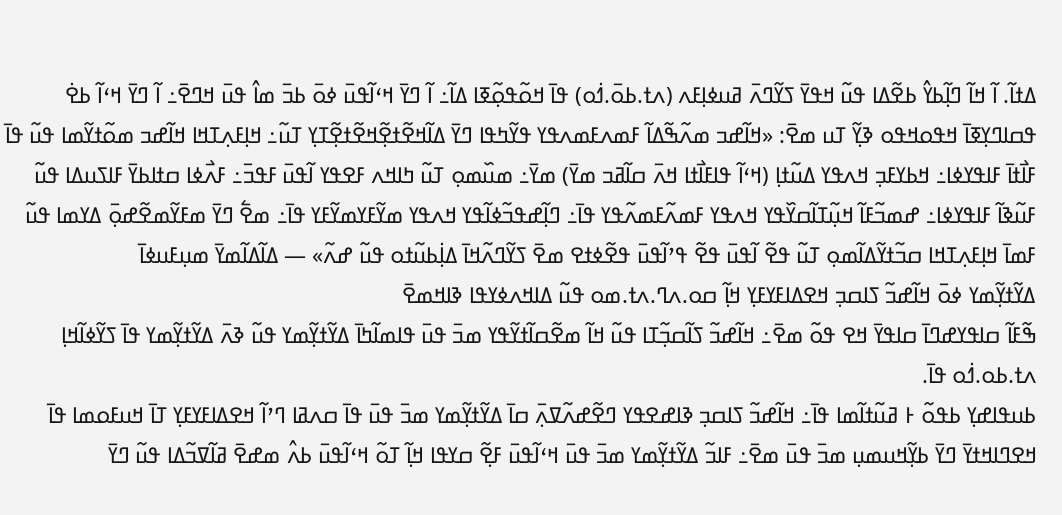ߡߙߊ߬. ߊ߬ ߞߊ߬ ߣߊ߲߬ߕߌ߮ ߕߐ߬ߡߊ ߟߎ߬ ߞߟߌ߫ ߖߌ߬ߣߍ߫ ߥߎߦߊ߲ߓߍ (ߍߙ.ߕߋ߫.ߗ߭ߋ) ߟߊ߫ ߞߋ߬ߟߋ߲߬ߧߊ ߡߊ߬߸ ߊ߬ ߣߌ߫ ߞߵߊ߬ߟߎ߫ ߦߋ߫ ߕߏ߫ ߘߊ߮ ߟߎ߫ ߞߣߐ߫߸ ߊ߬ ߣߌ߫ ߞߵߊ߬ ߕߐ߭ ߟߛߊߣߌ߲ߧߊ߫ ߞߟߋߞߟߋ ߢߌ߲߬ ߠߎ ߘߐ߫: «ߞߊ߬ߝߏ ߘߍ߬ߒ߬ߡߊ߬ ߓߘߍߓߘߍߟߌ ߟߌ߬ߤߟߊ ߣߌ߫ ߡߊ߬ߞߐ߬ߙߐ߲߬ߞߐ߬ߙߐ߲߬ߠߌ߲ ߠߎ߬߸ ߞߊ߲ߓߍ߲ߠߞߊ ߞߊ߬ߝߏ ߘߋ߬ߙߌ߬ߘߊ ߟߎ߬ ߟߊ߫ ߓߊ߯ߙߊ߫ ߓߊߟߌߦߊ߸ ߞߕߌߓߏ߲ ߞߍߟߌ ߡߎ߬ߙߊ߲ (ߞߵߊ߬ ߟߊߓߊ߯ߙߊ ߞߍ߫ ߛߊ߬ߥߏ ߘߌ߫) ߘߌ߫߸ ߘߎ߰ߘߋ߲ ߠߎ߬ ߤߊߞߍ ߓߐߟߌ ߊ߬ߟߎ߫ ߓߟߏ߫߸ ߓߍ߯ߦߊ ߛߙߊߕߌ߫ ߓߊߖߎߡߊ ߟߎ߬ ߓߎ߬ߢߊ߬ ߓߊߟߌߦߊ߸ ߝߘߏ߬ߓߊ߬ ߞߎ߲߬ߠߊ߬ߛߌ߰ߟߌ ߞߍߟߌ ߓߘߍ߬ߓߘߍ߬ߟߌ ߟߊ߫߸ ߣߊ߲߬ߝߟߏ߬ߦߊ߬ߟߌ ߞߍߟߌ ߘߌ߬ߓߌߘߌ߬ߓߌ ߟߊ߫߸ ߘߐ߱ ߣߌ߫ ߘߓߌ߬ߘߐ߬ߝߋ߲߫ ߡߌߘߊ ߟߎ߬ ߓߘߊ߫ ߞߊ߲ߓߍ߲ߠߞߊ ߛߏ߬ߙߌ߬ߡߊ߬ߘߋ߲ ߠߎ߬ ߟߐ߬ ߊ߬ߟߎ߫ ߟߐ߬ ߟߴߊ߬ߟߎ߫ ߟߐ߬ߦߙߐ ߘߐ߫ ߖߌ߬ߣߍ߬ߞߊ߫ ߡߊ߲߭ߕߎ߬ߙߋ ߟߎ߬ ߝߍ߬» — ߡߊ߬ߡߊ߬ߘߌ߫ ߘߎ߲ߓߎߦߊ߫
ߡߌ߬ߙߌ߲߬ߘߌ ߦߋ߫ ߞߊ߬ߝߏ߬ ߖߊߛߏ߲ ߞߐߡߊߓߌߓߌ߲ ߞߊ߲߬ ߛߋ.ߍߣ.ߍߙ.ߘߋ ߟߎ߬ ߡߊߞߍߦߌߟߊ ߢߊߞߘߐ߫
ߒ߬ߓߊ߬ ߛߊߟߌߝߣߊ߫ ߛߊߟߌ߫ ߞߐ ߟߋ߬ ߘߐ߫߸ ߞߊ߬ߝߏ߬ ߖߊ߬ߛߏ߲߬ߠߊ ߟߎ߬ ߞߊ߬ ߘߐ߬ߛߊ߬ߙߌ߬ߟߌ ߘߏ߫ ߟߎ߫ ߟߊߘߊ߬ߤߊ߫ ߡߌ߬ߙߌ߲߬ߘߌ ߟߎ߬ ߢߍ߫ ߡߌ߬ߙߌ߲߬ߘߌ ߟߊ߫ ߖߌ߬ߦߊ߬ߞߊ߲ ߍߙ.ߕߋ.ߗ߭ߋ ߟߊ߫.
ߕߎߟߊߝߌ߲ ߕߟߋ߬ ߅ ߥߎ߬ߙߊ߬ߘߊ ߟߊ߫߸ ߞߊ߬ߝߏ߬ ߖߊߛߏ߲ ߢߊߝߐߟߌ ߣߐ߬ߝߍ߬ߜߍ߲߫ ߛߊ߫ ߡߌ߬ߙߌ߲߬ߘߌ ߘߏ߫ ߟߎ߫ ߟߊ߫ ߛߍߥߊ ߣߴߊ߬ ߞߐߡߊߓߌߓߌ߲ ߠߊ߫ ߞߎߓߋߘߊ ߟߊ߫ ߞߐߣߊߞߙߌ߫ ߣߌ߫ ߕߌ߲߬ߞߎߘߎ߲ ߘߏ߫ ߟߎ߫ ߘߐ߫߸ ߓߊߏ߬ ߡߌ߬ߙߌ߲߬ߘߌ ߘߏ߫ ߟߎ߫ ߞߵߊ߬ߟߎ߫ ߓߐ߲߬ ߛߌߟߊ ߞߊ߲߬ ߠߋ߬ ߞߵߊ߬ߟߎ߫ ߕߍ߮ ߘߝߐ߫ ߥߊ߬ߜߏ߬ߡߊ ߟߎ߬ ߣߌ߫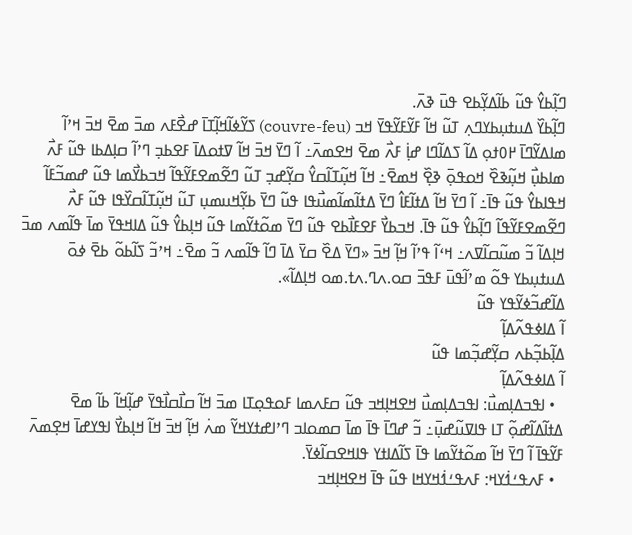ߣߊ߲߬ߕߌ߮ ߟߎ߬ ߕߊ߬ߡߌ߲߬ߕߐ ߟߎ߫ ߢߍ߫.
ߣߊ߲߬ߕߌ߰ ߡߎߙߎ߲ߕߌߣߍ߲ ߠߎ߬ ߞߊ߬ ߓߌ߬ߓߌ߬ߟߌ߫ ߞߏ (couvre-feu) ߖߌ߬ߦߊ߬ߞߊ߲߬ߠߊ߫ ߝߐ߯ߓߍ ߘߏ߫ ߘߐ߫ ߞߏ߫ ߞߴߊ߬ ߘߊߡߌ߬ߣߊ߫ ߂߀ߙߋ߲ ߡߊ߬ ߖߡߊ߬ߣߊ ߝߊ߲߭ ߓߍ߯ ߘߐ߫ ߞߐߘߍ߫߸ ߊ߬ ߣߌ߫ ߞߏ߫ ߞߊ߬ ߜߙߋߡߊ߫ ߓߐߕߏ߲ ߣߴߊ߬ ߛߊ߲ߡߕߊ ߟߎ߬ ߓߍ߯ ߘߊߕߎ߲߯ ߞߎ߲߬ߢߐ߰ ߞߋߟߋ߲߫ ߢߐ߲߰ ߞߘߐ߫߸ ߞߊ߬ ߞߎ߲߬ߠߊ߬ߛߌ߮ ߛߌ߲߬ߝߏ߲ ߠߎ߬ ߣߐ߬ߘߐߓߌ߬ߟߊ߬ ߞߏߕߌ߯ߘߊ ߟߎ߬ ߝߘߏ߬ߓߊ߬ ߞߟߊߕߌ߮ ߟߎ߬ ߟߊ߫߸ ߊ߬ ߣߌ߫ ߞߊ߬ ߡߙߊ߬ߓߊ߮ ߣߌ߫ ߡߙߊ߬ߘߊ߬ߘߎ߯ߟߊ ߟߎ߬ ߣߌ߫ ߕߌ߲߬ߞߎߘߎ߲ ߠߎ߬ ߞߎ߲߬ߠߊ߬ߛߌ߰ߟߊ ߟߎ߬ ߓߍ߯ ߣߐ߬ߘߐߓߌ߬ߟߊ߬ ߣߊ߲߬ߕߌ߮ ߟߎ߬ ߟߊ߫. ߞߏߕߌ߯ ߓߐߓߊ߯ߕߐ ߟߎ߬ ߣߌ߫ ߘߋ߬ߙߌ߬ߘߊ ߟߎ߬ ߞߊ߲ߕߌ߮ ߟߎ߬ ߡߊߞߟߌ߫ ߘߊ߫ ߟߊ߬ߘߍ ߘߏ߫ ߞߊ߲ߡߊ߬ ߏ߬ ߘߎ߬ߛߊ߬ߜߍ߸ ߞߵߊ߬ ߟߴߊ߬ ߞߊ߲߬ ߞߏ߫ «ߣߌ߫ ߡߐ߰ ߛߌ߫ ߡߊ߫ ߣߊ߬ ߟߊ߬ߘߍ ߏ߬ ߘߐ߫߸ ߞߴߏ߬ ߖߊ߬ߕߋ߬ ߕߐ߫ ߦߋ߫ ߡߎߙߎ߲ߕߌ ߟߋ߬ ߘߴߊ߬ߟߎ߫ ߓߟߏ߫ ߛߋ.ߍߣ.ߍߙ.ߘߋ ߞߊ߲ߡߊ߬».
ߡߊ߬ߝߏ߬ߦߌ߬ߟߌ ߟߎ߬
ߊ߬ ߡߊߦߟߍ߬ߡߊ߲߬
ߡߊ߲߬ߕߏ߲߬ߕߍ ߛߌ߲߬ߝߏ߲߬ߘߊ ߟߎ߬
ߊ߬ ߡߊߦߟߍ߬ߡߊ߲߬
  • ߊߟߏߡߊ߲ߘߎ߯: ߊߟߏߡߊ߲ߘߎ߯ ߞߐߞߊ߲ߞߏ ߟߎ߬ ߛߓߍߘߊ ߓߋߟߋ߲ߠߊ ߘߏ߫ ߞߊ߬ ߛߊ߯ߛߊ߯ߟߌ߫ ߝߊ߲߬ߞߊ߬ ߕߊ߬ ߘߐ߫ ߡߙߊ߬ߡߊ߬ߝߋ߲߬ ߠߊ ߟߊߜߎ߬ߝߎ߲߫߸ ߏ߬ ߝߣߊ߫ ߟߊ߫ ߘߊ߫ ߛߘߋߊߏ ߣߴߊߝߙߌߞߌ߬ ߘߍ߭ ߞߊ߲߬ ߞߏ߫ ߞߊ߬ ߞߊ߲ߕߌ߯ ߊߟߌߝߊ߫ ߞߐ߲ߘߍ߫ ߓߌ߬ߟߊ߫ ߊ߬ ߣߌ߫ ߞߊ߬ ߘߋ߬ߙߌ߬ߘߊ ߟߊ߫ ߖߊ߬ߡߊߙߌ ߟߊߞߐߛߊ߬ߦߌ߫.
  • ߓߍߟߑߗ߭ߌߞ: ߓߍߟߑߗ߭ߞߌߞߊ ߟߎ߬ ߟߊ߫ ߞߐߞߊ߲ߞߏ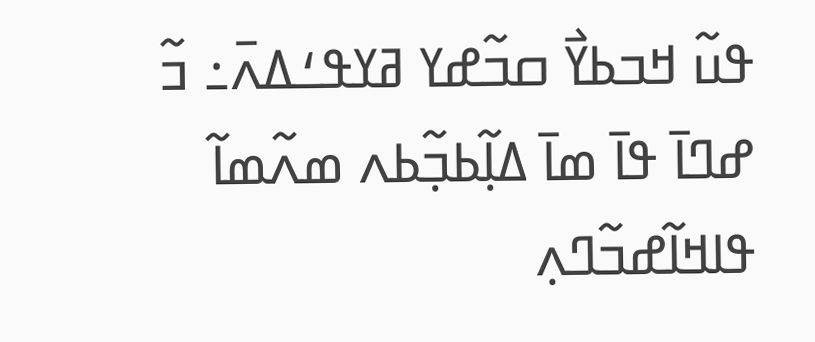ߟߎ߬ ߞߏߕߌ߯ ߛߏ߬ߝߌ ߥߌߟߑߡߍ߫߸ ߏ߬ ߝߣߊ߫ ߟߊ߫ ߘߊ߫ ߡߊ߲߬ߕߏ߲߬ߕߍ ߘߍ߬ߘߊ߬ ߟߊߞߊ߬ߝߏ߬ߣߍ߲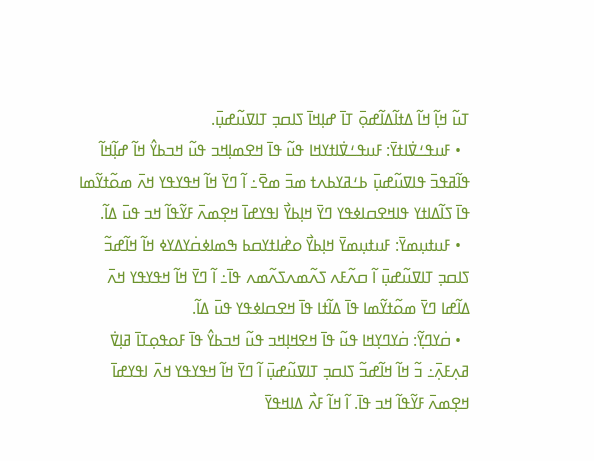ߠߎ߬ ߞߊ߲߬ ߞߊ߬ ߡߙߊ߬ߡߊ߬ߝߋ߲߫ ߠߊ߫ ߝߊ߲ߞߊ߫ ߖߊߛߏ߲ ߠߊߜߎ߬ߝߎ߲߫.
  • ߓߎߟߑߜ߭ߊߙߌ߫: ߓߎߟߑߜ߭ߊߙߌߞߊ ߟߎ߬ ߟߊ߫ ߞߐߘߊ߲ߞߏ ߟߎ߬ ߞߏߕߌ߮ ߞߊ߬ ߝߊ߲߬ߞߊ߬ ߟߊ߬ߥߟߏ߫ ߟߊߜߎ߬ߝߎ߲߫ ߕߑߥߌߕߍߙ ߘߏ߫ ߘߐ߫߸ ߊ߬ ߣߌ߫ ߞߊ߬ ߞߟߌߟߌ ߞߍ߫ ߘߋ߬ߙߌ߬ߘߊ ߟߊ߫ ߖߊ߬ߡߊߙߌ ߟߊߞߐߛߊߦߟߌ ߣߌ߫ ߞߊ߲ߕߌ߯ ߊߟߌߝߊ߫ ߞߐ߲ߘߍ߫ ߓߌ߬ߟߊ߬ ߞߏ ߟߎ߫ ߡߊ߬.
  • ߓߎߙߎ߲ߘߌ߫: ߓߎߙߎ߲ߘߌ߫ ߞߊ߲ߕߌ߯ ߋߝ߭ߊߙߌߛߕ ߒߘߊߦߛ߭ߌߡߌߦ ߞߊ߬ ߞߊ߬ߝߏ߬ ߖߊߛߏ߲ ߠߊߜߎ߬ߝߎ߲߫ ߊ߬ ߛߍ߬ߓߍ ߖߍ߬ߘߍߖߍ߬ߘߍ ߟߊ߫߸ ߊ߬ ߣߌ߫ ߞߊ߬ ߞߟߌߟߌ ߞߍ߫ ߡߊ߬ߝߊ ߣߌ߫ ߘߋ߬ߙߌ߬ߘߊ ߟߊ߫ ߡߊ߬ߙߊ ߟߊ߫ ߞߐߛߊߦߟߌ ߟߎ߫ ߡߊ߬.
  • ߛ߭ߌߣߌ߲߬: ߛ߭ߌߣߌ߲ߞߊ ߟߎ߬ ߟߊ߫ ߞߐߞߊ߲ߞߏ ߟߎ߬ ߞߏߕߌ߮ ߟߊ߫ ߓߋߟߋ߲ߠߊ߫ ߥߊ߲ߜ߭ ߥߍ߲ߓߍ߲߫߸ ߏ߬ ߞߊ߬ ߞߊ߬ߝߏ߬ ߖߊߛߏ߲ ߠߊߜߎ߬ߝߎ߲߫ ߊ߬ ߣߌ߫ ߞߊ߬ ߞߟߌߟߌ ߞߍ߫ ߊߟߌߝߊ߫ ߞߐ߲ߘߍ߫ ߓߌ߬ߟߊ߬ ߞߏ ߟߊ߫. ߊ߬ ߞߊ߬ ߓߍ߯ ߡߊߞߟߌ߫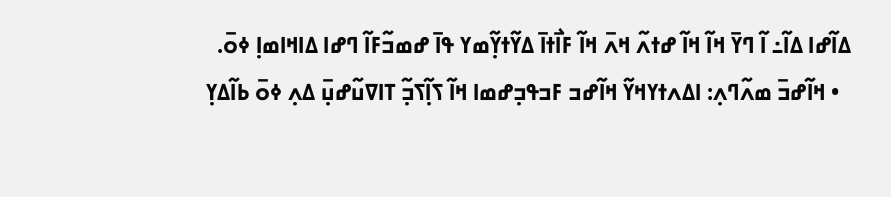ߡߊ߬ߝߊ ߡߊ߬߸ ߊ߬ ߣߌ߫ ߞߊ߬ ߞߊ߬ ߝߙߍ߬ ߞߍ߫ ߞߊ߬ ߓߊ߯ߙߊ߫ ߡߌ߬ߙߌ߲߬ߘߌ ߟߊ߫ ߝߘߏ߬ߓߊ߬ ߣߝߊ ߡߊߞߊߘߊ߲ ߦߋ߫.
  • ߞߊ߬ߝߏ߫ ߘߍ߬ߣߍ߲: ߊߡߍߙߌߞߌ߬ ߞߊ߬ߝߏ ߓߏߟߏ߲ߝߘߊ ߞߊ߬ ߖߊ߲߬ߖߏ߲߬ ߠߊߜߎ߬ߝߎ߲߫ ߡߍ߲ ߦߋ߫ ߕߊ߬ߡߌ߲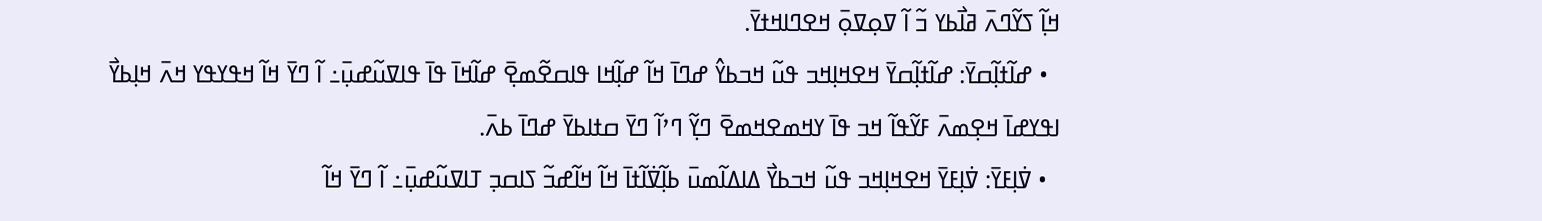ߞߊ߲߬ ߖߌ߬ߣߍ߫ ߥߊ߯ߕߌ ߏ߬ ߊ߬ ߜߋ߲ߜߋ߲߫ ߞߐߣߊߞߙߌ߫.
  • ߝߊ߬ߙߊ߲߬ߛߌ߫: ߝߊ߬ߙߊ߲߬ߛߌ߫ ߞߐߞߊ߲ߞߏ ߟߎ߬ ߞߏߕߌ߮ ߝߣߊ߫ ߞߊ߬ ߝߊ߲߬ߞߊ ߟߊߛߐ߬ߘߐ߲߫ ߝߊ߬ߞߊ߫ ߟߊ߫ ߟߊߜߎ߬ߝߎ߲߫߸ ߊ߬ ߣߌ߫ ߞߊ߬ ߞߟߌߟߌ ߞߍ߫ ߞߊ߲ߕߌ߯ ߊߟߌߝߊ߫ ߞߐ߲ߘߍ߫ ߓߌ߬ߟߊ߬ ߞߏ ߟߊ߫ ߌߞߘߐߞߘߐ߫ ߣߌ߲߬ ߣߴߊ߬ ߣߌ߫ ߛߙߊߕߌ߫ ߝߣߊ߫ ߕߍ߫.
  • ߜ߭ߊ߲ߓߌ߫: ߜ߭ߊ߲ߓߌ߫ ߞߐߞߊ߲ߞߏ ߟߎ߬ ߞߏߕߌ߯ ߡߊߡߊ߬ߘߎ߫ ߕߊ߲߬ߜ߭ߊ߬ߙߊ߫ ߞߊ߬ ߞߊ߬ߝߏ߬ ߖߊߛߏ߲ ߠߊߜߎ߬ߝߎ߲߫߸ ߊ߬ ߣߌ߫ ߞߊ߬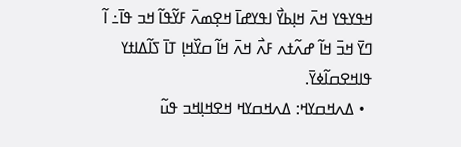ߞߟߌߟߌ ߞߍ߫ ߞߊ߲ߕߌ߯ ߊߟߌߝߊ߫ ߞߐ߲ߘߍ߫ ߓߌ߬ߟߊ߬ ߞߏ ߟߊ߫߸ ߊ߬ ߣߌ߫ ߞߏ߫ ߞߊ߬ ߝߍ߬ߙߍ ߓߍ߯ ߞߍ߫ ߞߊ߬ ߛߌ߰ߞߊ߲ ߠߊ߫ ߖߊ߬ߡߊߙߌ ߟߊߞߐߛߊ߬ߦߌ߫.
  • ߡߍߞߛߌߞ: ߡߍߞߛߌߞ ߞߐߞߊ߲ߞߏ ߟߎ߬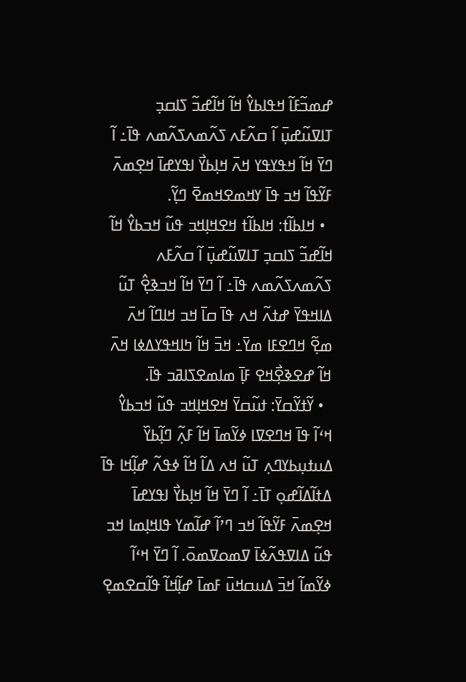ߝߘߏ߬ߓߊ߬ ߞߟߊߕߌ߮ ߞߊ߬ ߞߊ߬ߝߏ߬ ߖߊߛߏ߲ ߠߊߜߎ߬ߝߎ߲߫ ߊ߬ ߛߍ߬ߓߍ ߖߍ߬ߘߍߖߍ߬ߘߍ ߟߊ߫߸ ߊ߬ ߣߌ߫ ߞߊ߬ ߞߟߌߟߌ ߞߍ߫ ߞߊ߲ߕߌ߯ ߊߟߌߝߊ߫ ߞߐ߲ߘߍ߫ ߓߌ߬ߟߊ߬ ߞߏ ߟߊ߫ ߌߞߘߐߞߘߐ߫ ߣߌ߲߬.
  • ߞߊߕߊ߬ߙ: ߞߊߕߊ߬ߙ ߞߐߞߊ߲ߞߏ ߟߎ߬ ߞߏߕߌ߮ ߞߊ߬ ߞߊ߬ߝߏ߬ ߖߊߛߏ߲ ߠߊߜߎ߬ߝߎ߲߫ ߊ߬ ߛߍ߬ߓߍ ߖߍ߬ߘߍߖߍ߬ߘߍ ߟߊ߫߸ ߊ߬ ߣߌ߫ ߞߊ߬ ߞߏߢߐ߲߮ ߠߎ߬ ߡߊߞߟߌ߫ ߝߙߍ߬ ߞߍ ߟߊ߫ ߛߊ߫ ߞߏ ߞߊߣߊ߬ ߞߍ߫ ߘߐ߲߬ ߞߣߐߓߊ ߘߌ߫߸ ߞߏ߫ ߞߊ߬ ߤߊߞߟߌߡߦߊ ߞߍ߫ ߞߊ߬ ߝߐߢߐ߲߯ߞߐ ߓߊ߲߫ ߘߊߘߐߖߊߥߏ ߟߊ߫.
  • ߌ߬ߙߌ߬ߛߌ߫: ߙߎ߬ߛߌ߫ ߞߐߞߊ߲ߞߏ ߟߎ߬ ߞߏߕߌ߮ ߞߵߊ߬ ߟߊ߫ ߞߣߐߜߊ ߦߌ߬ߘߊ߫ ߞߊ߬ ߓߍ߲߬ ߣߊ߲߬ߕߌ߰ ߡߎߙߎ߲ߕߌߣߍ߲ ߠߎ߬ ߞߍ ߡߊ߬ ߞߊ߬ ߦߟߍ߬ ߝߊ߲߬ߞߊ ߟߊ߫ ߡߙߊ߬ߡߊ߬ߝߋ߲ ߠߊ߫߸ ߊ߬ ߣߌ߫ ߞߊ߬ ߞߊ߲ߕߌ߯ ߊߟߌߝߊ߫ ߞߐ߲ߘߍ߫ ߓߌ߬ߟߊ߬ ߞߏ ߣߴߊ߬ ߝߊ߬ߘߌ ߟߊߞߊ߲ߘߊ ߞߏ ߟߎ߬ ߡߊߜߟߍ߬ߦߊ߫ ߜߘߋߜߘߋ߫. ߊ߬ ߣߌ߫ ߞߵߊ߬ ߦߌ߬ߘߊ߬ ߞߏ߫ ߡߎߛߞߎ߫ ߓߘߊ߫ ߝߊ߲߬ߞߊ߬ ߟߊ߬ߛߐߘߐ߲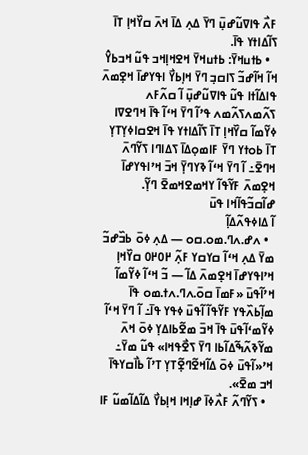ߓߍ߯ ߟߊߜߎ߬ߝߎ߲߫ ߣߌ߫ ߡߍ߲ ߡߊ߫ ߞߍ߫ ߛߌ߰ߞߊ߲ ߠߊ߫ ߖߊ߬ߡߊߙߌ ߟߊ߫.
  • ߕߙߎߞߌ߫: ߕߙߎߞߌ߫ ߞߐߞߊ߲ߞߏ ߟߎ߬ ߞߏߕߌ߮ ߞߊ߬ ߞߊ߬ߝߏ߬ ߖߊߛߏ߲ ߣߌ߫ ߞߊ߲ߕߌ߯ ߊߟߌߝߊ߫ ߞߐ߲ߘߍ߫ ߟߊߡߊ߬ߙߊ ߟߎ߬ ߟߊߜߎ߬ߝߎ߲߫ ߊ߬ ߛߍ߬ߓߍ ߖߍ߬ߘߍߖߍ߬ߘߍ ߟߴߊ߬ ߣߌ߫ ߞߵߊ߬ ߟߊ߫ ߞߣߐߜߊ ߦߌ߬ߘߊ߬ ߛߌ߰ߞߊ߲ ߠߊ߫ ߖߊ߬ߡߊߙߌ ߟߊ߫ ߞߐߛߊߦߌ߲ߠߌ߲ ߠߊ߫ ߕߋߙߌ ߣߌ߫ ߓߊߘߋ߲ߡߊ߫ ߖߡߊߣߊ ߖߌ߬ߣߍ߫ ߞߣߐ߫߸ ߊ߬ ߣߌ߫ ߞߵߊ߬ ߢߌߣߌ߲߫ ߞߏ߫ ߞߴߊߟߌߝߊ߫ ߞߐ߲ߘߍ߫ ߓߌ߬ߟߊ߬ ߌߞߘߐߞߘߐ߫ ߣߌ߲߬.
ߝߊ߬ߛߏ߬ߟߊ߬ߞߊ ߟߎ߫
ߊ߬ ߡߊߦߟߍ߬ߡߊ߲߬
  • ߍߝ.ߍߣ.ߘߋ.ߛߋ — ߡߍ߲ ߦߋ߫ ߕߏ߰ߝߏ߬ ߘߌ߫ ߡߍ߲ ߞߵߊ߬ ߛߌߛߌ ߓߍ߲߬ ߂߀߂߀ ߛߌ߰ߞߊ߲ ߞߴߊߟߌߝߊ߫ ߞߐ߲ߘߍ߫ ߡߊ߬ — ߏ߬ ߞߵߊ߬ ߦߌ߬ߘߊ߬ ߞߴߊ߬ߟߎ߫ «ߓߘߊ߫ ߛߋ߫.ߍߣ.ߍߙ.ߘߋ ߟߊ߫ ߘߊ߲߬ߕߍ߰ߟߌ ߓߌ߬ߟߊ߬ ߊ߬ߟߎ߫ ߦߟߌ ߟߊ߫߸ ߊ߬ ߣߌ߫ ߞߵߊ߬ ߦߌ߬ߘߵߊ߬ߟߎ߫ ߟߊ߫ ߞߏ߫ ߘߐ߬ߕߊߡߌ߲ ߦߋ߫ ߞߍ߫ ߘߌ߬ߢߍ߬ߒ߬ߡߊ߬ߕߊ ߣߌ߫ ߖߐ߯ߟߞߊ» ߟߎ߬ ߘߌ߫߸ ߞߴ«ߊ߬ߟߎ߫ ߦߋ߫ ߡߊ߬ߞߐ߬ߣߐ߲߬ߠߌ߲ ߠߴߊ߬ ߕߊ߯ߛߌߟߊ߫ ߞߏ ߘߐ߫».
  • ߖߌ߬ߣߍ߬ ߓߍ߯ߦߊ߫ ߝߊ߲ߞߊ ߞߊ߲ߕߌ߯ ߡߊ߬ߡߊ߬ߘߎ߬ ߓߊ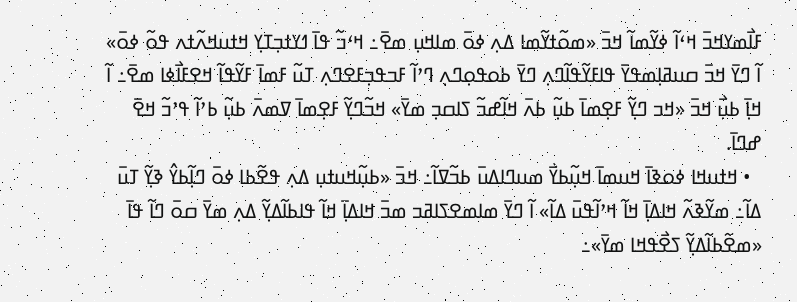ߓߊ߯ߘߌߞߏ߫ ߞߵߊ߬ ߦߌ߬ߘߊ߬ ߞߏ߫ «ߘߋ߬ߙߌ߬ߘߊ ߡߍ߲ ߦߋ߫ ߘߊߞߎ߲ ߘߐ߫߸ ߞߵߏ߬ ߟߊ߫ ߗߌߙߏ߲ߠߌ߲ ߞߙߎߞߍ߬ߙߍ ߟߋ߬ ߦߋ߫» ߊ߬ ߣߌ߫ ߞߏ߫ ߛߎߥߊ߲ߘߟߌ߫ ߟߊߓߌ߬ߟߊ߬ߣߍ߲ ߣߌ߫ ߕߋߟߋ߲ߣߍ߲ ߣߴߊ߬ ߓߏߟߏ߲ߓߐߣߍ߲ ߠߎ߬ ߓߘߊ߫ ߓߌ߬ߟߊ߬ ߞߐߓߊ߯ߦߊ ߘߐ߫߸ ߊ߬ ߞߊ߲߫ ߕߎ߲߯ ߞߏ߫ «ߞߏ ߣߌ߲߬ ߓߐ߲ߘߊ߫ ߕߎ߲߬ ߕߍ߫ ߞߊ߬ߝߏ߬ ߖߊߛߏ߲ ߘߌ߫» ߞߏ߬ߣߌ߲߬ ߓߐ߲ߘߊ߫ ߜߘߍ߫ ߕߎ߲߬ ߕߴߊ߬ ߟߴߏ߬ ߞߐ߫ ߝߣߊ߫.
  • ߞߙߎߞߊ ߦߋߢߊ߫ ߞߎߘߊ߫ ߞߎ߲߬ߕߌ߯ ߘߎߣߊߡߎ߫ ߕߏ߬ߜߊ߬߸ ߞߏ߫ «ߕߎ߲߬ߞߎߙߎ߲ ߡߍ߲ ߟߐ߬ߕߊ ߦߋ߫ ߣߊ߲߬ߕߌ߮ ߢߌ߲߬ ߠߎ߫ ߡߊ߬߸ ߘߌ߬ߢߍ߬ ߞߊߡߊ߲߫ ߞߊ߬ ߞߴߊ߬ߟߎ߫ ߡߊ߬» ߊ߬ ߣߌ߫ ߘߊߘߐߖߊߥߏ ߘߏ߫ ߞߊߡߊ߲߫ ߞߊ߬ ߟߊߕߊ߬ߡߌ߲߬ ߡߍ߲ ߘߌ߫ ߛߋ߫ ߣߊ߬ ߟߊ߫ «ߘߐ߬ߕߊ߬ߡߌ߲߬ ߖߐ߯ߟߞߊ ߘߌ߫»߸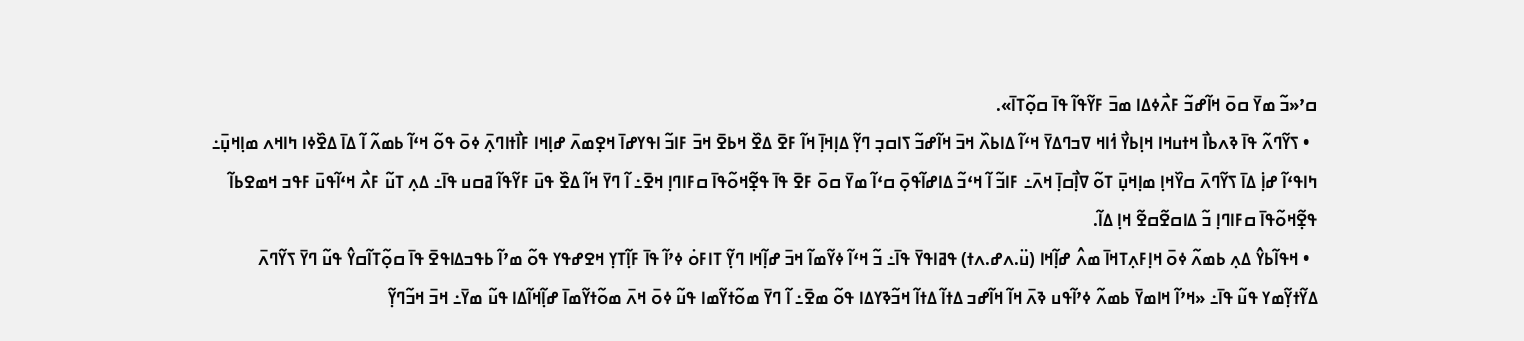ߛߴ«ߏ߬ ߘߌ߫ ߛߋ߫ ߞߊ߬ߝߏ߬ ߓߍ߯ߦߡߊ ߘߏ߫ ߓߌ߬ߟߊ߬ ߟߊ߫ ߛߋ߲߬ߠߊ߫».
  • ߖߌ߬ߣߍ߬ ߟߊ߫ ߢߍߕߊ߯ ߞߙߎߞߊ ߞߊ߲ߕߌ߯ ߗ߭ߊߞ ߜߏߣߡߌ߫ ߞߵߊ߬ ߡߊߕߍ߰ ߞߏ߫ ߞߊ߬ߝߏ߬ ߖߊߛߏ߲ ߣߌ߲߬ ߡߊ߲ߞߊ߲߫ ߞߊ߬ ߓߐ߫ ߡߐ߰ ߞߕߐ߫ ߞߏ߫ ߓߊߏ߬ ߊߟߌߝߊ߫ ߞߐ߲ߘߍ߫ ߝߊ߲ߞߊ ߓߊ߯ߙߊߣߍ߲߫ ߦߋ߫ ߟߋ߬ ߞߵߊ߬ ߕߘߍ߬ ߊ߬ ߡߊ߫ ߡߐ߰ߦߊ ߤߊߞߍ ߘߊ߲ߞߎ߲߫߸ ߤߊߟߵߊ߬ ߝߊ߲߭ ߡߊ߫ ߖߌ߬ߣߍ߫ ߛߌ߰ߞߊ߲ ߘߊ߲ߞߎ߲߫ ߠߋ߬ ߜߊ߲߯ߛߊ߲߫ ߞߍ߫߸ ߓߊߏ߬ ߊ߬ ߞߵߏ߬ ߡߊߝߊ߬ߟߋ߲߫ ߛߵߊ߬ ߘߌ߫ ߛߋ߫ ߓߐ߫ ߟߊ߫ ߟߐ߲߬ߞߋ߬ߟߊ߫ ߛߓߊߣߊ߲ ߞߐ߫߸ ߊ߬ ߣߌ߫ ߞߊ߬ ߡߐ߰ ߟߎ߫ ߓߌ߬ߟߊ߬ ߥߛߎ ߟߊ߫߸ ߡߍ߲ ߠߎ߬ ߓߍ߯ ߞߵߊ߬ߟߎ߫ ߓߟߏ ߞߘߐߕߊ߬ ߟߐ߲߬ߞߋ߬ߟߊ߫ ߛߓߊߣߊ߲ ߏ߬ ߡߊߛߐ߬ߛߐ߬ ߞߊ߲ ߡߊ߬.
  • ߞߟߊ߬ߕߌ߮ ߡߍ߲ ߕߘߍ߬ ߦߋ߫ ߞߊ߲ߓߍ߲ߠߞߊ߫ ߘߍ߮ ߝߊ߲߬ߞߊ (ߎ߳.ߍߝ.ߍߙ) ߟߥߊߟߌ߫ ߟߊ߫߸ ߏ߬ ߞߵߊ߬ ߦߌ߬ߘߊ߬ ߞߏ߫ ߝߊ߲߬ߞߊ ߣߌ߲߬ ߠߊߓߋ߭ ߦߴߊ߬ ߟߊ߫ ߓߊ߲߬ߠߌ߲ ߞߐߝߟߌ ߟߋ߬ ߘߴߊ߬ ߕߟߏߡߊߟߐ߫ ߟߊ߫ ߛߋ߲߬ߠߊ߬ߛߌ߮ ߟߎ߬ ߣߌ߫ ߖߌ߬ߣߍ߫ ߡߌ߬ߙߌ߲߬ߘߌ ߟߎ߬ ߟߊ߫߸ «ߞߴߊ߬ ߞߊߘߌ߫ ߕߘߍ߬ ߦߴߊ߬ߟߎ ߢߍ߫ ߞߊ߬ ߞߊ߬ߝߏ ߡߙߊ߬ ߡߙߊ߬ ߞߏ߬ߢߌߡߊ ߟߋ߬ ߘߐ߫߸ ߊ߬ ߣߌ߫ ߘߋ߬ߙߌ߬ߘߊ ߟߎ߬ ߦߋ߫ ߞߍ߫ ߘߋ߬ߙߌ߬ߘߊ߫ ߝߊ߲߬ߞߊ߬ߡߊ ߟߎ߬ ߘߌ߫߸ ߞߏ߫ ߞߏ߬ߣߌ߲߬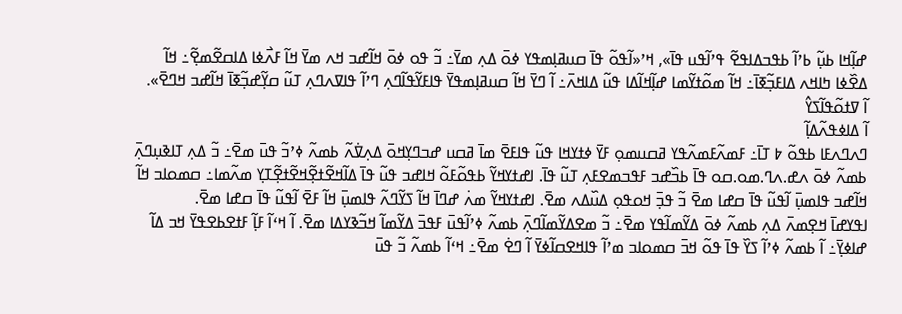ߝߊ߲߬ߞߊ ߕߎ߲߬ ߕߴߊ߬ ߕߟߏߡߊߟߐ߬ ߟߴߊ߬ߟߎ ߟߊ߫», ߞߴ«ߊ߬ߟߋ߬ ߟߊ߫ ߛߎߥߊ߲ߘߟߌ ߦߋ߫ ߡߍ߲ ߘߌ߫߸ ߏ߬ ߟߋ ߦߋ߫ ߞߊ߬ߝߏ ߞߍ ߘߌ߫ ߞߊ߬ ߓߍ߯ߦߊ ߡߊߛߐ߬ߘߐ߲߬߸ ߞߊ߬ ߡߐ߰ߦߊ ߤߊߞߍ ߡߊߓߏ߲߬ߧߊ߫߸ ߞߊ߬ ߘߋ߬ߙߌ߬ߘߊ ߝߊ߲߬ߞߊ߬ߡߊ ߟߎ߬ ߡߊߞߍ߫߸ ߊ߬ ߣߌ߫ ߞߊ߬ ߛߎߥߊ߲ߘߟߌ߫ ߟߊߓߌ߬ߟߊ߬ߣߍ߲ ߣߴߊ߬ ߟߊߜߍߣߍ߲ ߠߎ߬ ߛߌ߲߬ߝߏ߲߬ߧߊ߫ ߞߊ߬ߝߏ ߞߣߐ߫».
ߊ߬ ߜߙߋ߬ߟߊ߬ߖߌ߮
ߊ߬ ߡߊߦߟߍ߬ߡߊ߲߬
ߣߍߣߍߓߊ ߕߟߋ߬ ߈ ߠߊ߫߸ ߓߘߍ߬ߓߘߍ߬ߟߌ ߥߛߎߘߋ߲ ߓߌ߫ ߦߙߌߞߊ ߟߎ߬ ߟߊߓߐ߫ ߘߊ߫ ߥߛߎ ߝߏߣߌ߲ߞߋ߫ ߡߍ߲ߜ߭ߍ߬ ߕߘߍ߬ ߦߴߏ߬ ߟߎ߫ ߘߐ߫߸ ߏ߬ ߡߍ߲ ߠߊߢߎ߲ߣߍ߲߫ ߕߘߍ߬ ߦߋ߫ ߍߝ.ߍߣ.ߘߋ.ߛߋ ߟߊ߫ ߕߏ߰ߝߏ ߓߟߏߘߐߓߍ߲ ߠߎ߬ ߟߊ߫. ߊߝߙߌߞߌ߬ ߕߟߋ߬ߓߋ߬ ߞߊߝߏ ߟߎ߬ ߟߊ߫ ߡߊ߬ߞߐ߬ߙߐ߲߬ߞߐ߬ߙߐ߲߬ߠߌ߲ ߘߍ߬ߘߊ߸ ߛߘߋߊߏ ߞߊ߬ ߞߊ߬ߝߏ ߟߊߘߎ߲߫ ߊ߬ߟߎ߬ ߟߊ߫ ߛߝߊ ߘߐ߫ ߏ߬ ߟߏ߲߫ ߞߋߟߋ߲ ߡߎ߰ߡߍ ߘߐ߫. ߊߝߙߌߞߌ߬ ߘߍ߭ ߝߣߊ߫ ߞߊ߬ ߖߌ߬ߣߍ߬ ߟߊߘߎ߲߫ ߞߊ߬ ߓߐ߫ ߊ߬ߟߎ߬ ߟߊ߫ ߛߝߊ ߘߐ߫.
ߊߟߌߝߊ߫ ߞߐ߲ߘߍ߫ ߡߍ߲ ߕߘߍ߬ ߦߋ߫ ߡߌ߬ߘߊ߬ߟߌ ߘߐ߫߸ ߏ߬ ߘߐߡߌ߬ߘߊ߬ߣߍ߲߫ ߕߘߍ߬ ߦߴߊ߬ߟߎ߫ ߓߟߏ߫ ߡߌ߬ߘߊ߬ ߞߏ߬ߢߌߡߊ ߘߐ߫. ߊ߬ ߞߵߊ߬ ߓߊ߲߬ ߓߙߐߕߐߟߌ߫ ߞߏ ߡߊ߬ ߝߊߦߌ߲߫߸ ߊ߬ ߕߘߍ߬ ߦߴߊ߬ ߖߌ߰ ߟߊ߫ ߟߋ߬ ߞߏ߫ ߛߘߋߊߏ ߘߴߊ߬ ߟߊߞߐߛߊ߬ߦߌ߫ ߊ߬ ߣߐ߭ ߘߐ߫߸ ߞߵߊ߬ ߕߘߍ߬ ߏ߬ ߟߎ߫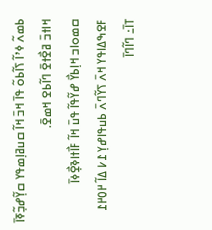ߕߘߍ߬ ߦߴߊ߬ ߖߊ߬ߕߋ߬ ߟߊ߫ ߞߏ߫ ߞߊ߬ ߛߎߥߊ߲ߘߟߌ ߛߌ߲߬ߝߏ߲߬ߧߊ߫ ߞߊߙߏ߫ ߥߐ߯ߙߐ߫ ߣߊ߬ߕߐ ߞߘߐ߫.
ߛߘߋߊߏ ߞߊ߲ߕߌ߯ ߝߌ߬ߟߊ߬ ߟߎ߫ ߞߊ߬ ߓߊ߯ߙߊߢߐ߲߯ߦߊ߫ ߓߐߒߡߊߟߌ ߞߍ߫ ߖߌ߬ߣߍ߫ ߕߎߟߊߝߌ߲ ߁߇ ߡߊ߬ ߂߀߂߁ ߠߊ߫߸ ߣߊ߬ߣߊ߫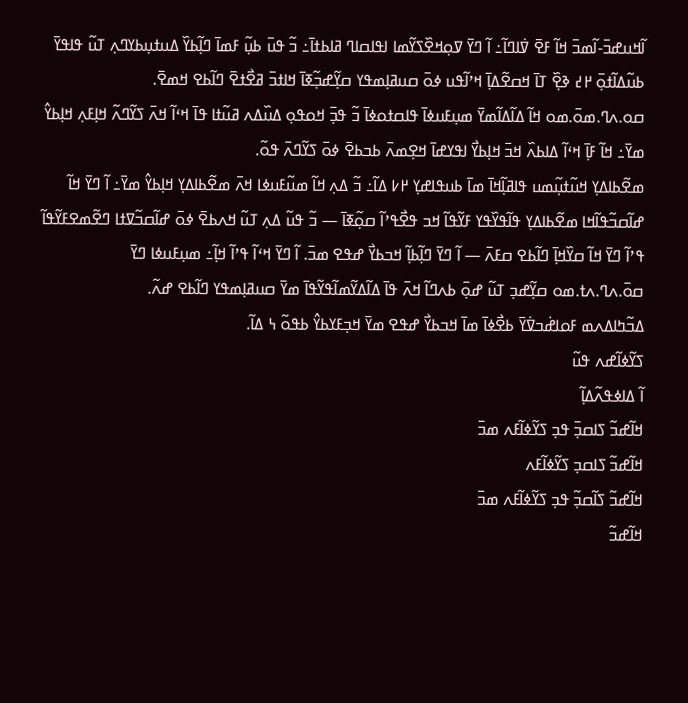ߊ߬ߞߎߝߏ߫-ߊ߬ߘߏ߫ ߞߊ߬ ߓߐ߫ ߜ߭ߊߣߊ߬߸ ߊ߬ ߣߌ߫ ߜߋ߲ߞߐ߰ߖߌ߬ߘߊ ߊߟߊߛߊߣ ߥߊߕߙߊ߫߸ ߏ߬ ߟߎ߫ ߕߎ߲߬ ߓߘߊ߫ ߣߊ߲߬ߕߌ߰ ߡߎߙߎ߲ߕߌߣߍ߲ ߠߎ߬ ߟߊߟߌ߫ ߕߎ߬ߡߊ߬ߙߋ߲߫ ߂߄ ߢߐ߲߰ ߠߊ߫ ߞߛߐ߬ߡߊ߲߫ ߞߴߊ߬ߟߎ ߦߋ߫ ߛߎߥߊ߲ߘߟߌ ߛߌ߲߬ߝߏ߲߬ߧߊ߫ ߞߊߙߏ߫ ߥߐ߯ߙߐ߫ ߣߊ߬ߕߐ ߞߘߐ߫.
ߛߋ.ߍߣ.ߘߋ߫.ߘߋ ߞߊ߬ ߡߊ߬ߡߊ߬ߘߌ߫ ߘߎ߲ߓߎߦߊ߫ ߟߊߛߙߋߦߊ߫ ߏ߬ ߟߏ߲߫ ߞߋߟߋ߲ ߡߎ߰ߡߍ ߥߎ߬ߙߊ ߟߊ߫ ߞߵߊ߬ ߞߍ߫ ߖߌ߬ߣߍ߬ ߞߊ߲ߓߍ߲ ߞߊ߲ߕߌ߮ ߘߌ߫߸ ߞߊ߬ ߓߊ߲߫ ߞߵߊ߬ ߡߊߕߍ߰ ߞߏ߫ ߞߊ߲ߕߌ߯ ߊߟߌߝߊ߫ ߞߐ߲ߘߍ߫ ߕߏߕߐ߫ ߦߋ߫ ߖߌ߬ߣߍ߫ ߟߋ߬.
ߘߐ߬ߕߊߡߌ߲ ߞߎ߬ߙߎ߲߬ߘߎ ߟߊߥߊ߲߬ߞߊ߫ ߘߊ߫ ߕߎߟߊߝߌ߲ ߂߇ ߡߊ߬߸ ߏ߬ ߡߍ߲ ߞߊ߬ ߘߎ߬ߓߎߦߊ ߞߍ߫ ߘߐ߬ߕߊߡߌ߲ ߞߊ߲ߕߌ߮ ߘߌ߫߸ ߊ߬ ߣߌ߫ ߞߊ߬ ߝߊ߬ߛߏ߬ߟߊ߬ߞߊ ߘߐ߬ߕߊߡߌ߲ ߟߊ߬ߟߌ߰ߟߌ ߓߌ߬ߟߊ߬ ߞߏ ߟߐ߯ߟߴߊ߬ ߛߋ߲߬ߧߊ߫ — ߏ߬ ߟߎ߬ ߡߍ߲ ߠߎ߬ ߞߍߕߐ߫ ߦߋ߫ ߝߊ߬ߛߏ߬ߜߙߊ ߣߐ߬ߘߐߓߌ߬ߟߊ߬ ߟߴߊ߬ ߣߌ߫ ߞߊ߬ ߛߌ߰ߞߊ߲߫ ߣߊ߬ߕߐ ߛߓߍ߫ — ߊ߬ ߣߌ߫ ߣߊ߲߬ߕߊ߲߬ ߞߏߕߌ߯ ߝߟߐ ߘߏ߫. ߊ߬ ߣߌ߫ ߞߵߊ߬ ߟߴߊ߬ ߞߊ߲߬߸ ߘߎ߲ߓߎߦߊ ߣߌ߫ ߛߋ߫.ߍߣ.ߍߙ.ߘߋ ߛߌ߲߬ߝߏ߲ ߠߎ߬ ߝߋ߲߫ ߕߍߣߊ߬ ߞߍ߫ ߟߊ߫ ߡߊ߬ߡߌ߬ߘߊ߬ߟߌ߬ߟߊ߫ ߘߌ߫ ߛߎߥߊ߲ߘߟߌ ߣߊ߬ߕߐ ߝߍ߬.
ߡߏ߬ߤߊߡߍߘ ߓߋߊߝ߭ߏߜ߭ߌ߫ ߕߐ߯ߦߊ߫ ߘߊ߫ ߞߏߕߌ߯ ߝߟߐ ߘߌ߫ ߞߏ߲ߓߌߕߌ߮ ߕߟߋ߬ ߆ ߡߊ߬.
ߖߌ߬ߦߊ߬ߝߍ ߟߎ߬
ߊ߬ ߡߊߦߟߍ߬ߡߊ߲߬
ߞߊ߬ߝߏ߬ ߖߊߛߏ߲߫ ߟߏ߲ ߖߌ߬ߦߊ߬ߓߍ ߘߏ߫
ߞߊ߬ߝߏ߬ ߖߊߛߏ߲ ߖߌ߬ߦߊ߬ߓߍ
ߞߊ߬ߝߏ߬ ߖߊ߬ߛߏ߲߬ ߟߏ߲ ߖߌ߬ߦߊ߬ߓߍ ߘߏ߫
ߞߊ߬ߝߏ߬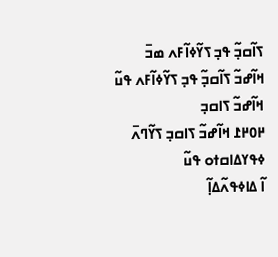ߖߊ߬ߛߏ߲߬ ߟߏ߲ ߖߌ߬ߦߊ߬ߓߍ ߘߏ߫
ߞߊ߬ߝߏ߬ ߖߊ߬ߛߏ߲߬ ߟߏ߲ ߖߌ߬ߦߊ߬ߓߍ ߟߎ߬
ߞߊ߬ߝߏ߬ ߖߊߛߏ߲
߂߀߂߁ ߞߊ߬ߝߏ߬ ߖߊߛߏ߲ ߖߌ߬ߣߍ߫
ߦߟߌߡߊߛߙߋ ߟߎ߬
ߊ߬ ߡߊߦߟߍ߬ߡߊ߲߬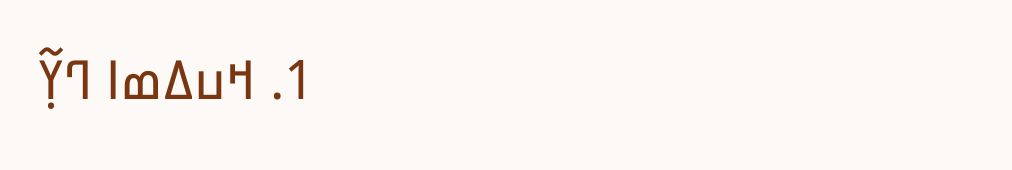1. ߞߎߡߘߊ ߣߌ߲߬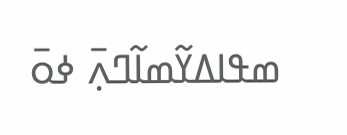ߘߟߊߡߌ߬ߘߊ߬ߣߍ߲߫ ߦߋ߫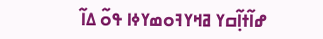ߝߊ߬ߙߊ߲߬ߛߌ ߥߞߌߔߋߘߌߦߊ ߟߋ߬ ߡߊ߬